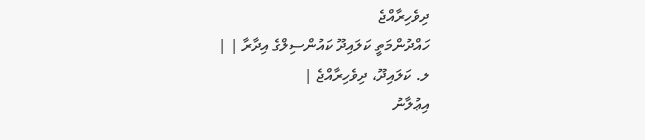ދިވެހިރާއްޖެ
ހައްދުންމަތީ ކަލައިދޫ ކައުންސިލްގެ އިދާރާ | |
ލ. ކަލައިދޫ، ދިވެހިރާއްޖެ |
އިޢުލާނު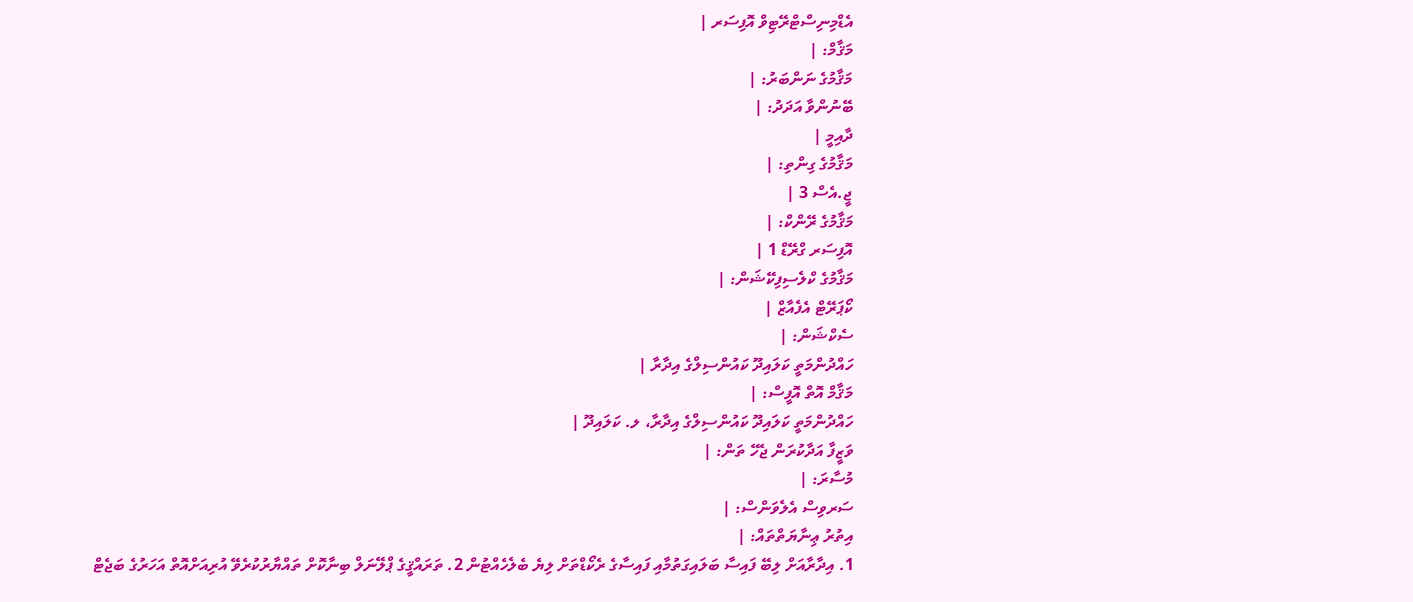އެޑްމިނިސްޓްރޭޓިވް އޮފިސަރ |
މަޤާމް: |
މަޤާމުގެ ނަންބަރު: |
ބޭނުންވާ އަދަދު: |
ދާއިމީ |
މަޤާމުގެ ގިންތި: |
ޖީ.އެސް 3 |
މަޤާމުގެ ރޭންކް: |
އޮފިސަރ ގްރޭޑް 1 |
މަޤާމުގެ ކްލެސިފިކޭޝަން: |
ކޯޕަރޭޓް އެފެއާޒް |
ސެކްޝަން: |
ހައްދުންމަތީ ކަލައިދޫ ކައުންސިލްގެ އިދާރާ |
މަޤާމް އޮތް އޮފީސް: |
ހައްދުންމަތީ ކަލައިދޫ ކައުންސިލްގެ އިދާރާ، ލ. ކަލައިދޫ |
ވަޒީފާ އަދާކުރަން ޖެހޭ ތަން: |
މުސާރަ: |
ސަރވިސް އެލެވަންސް: |
އިތުރު ޢިނާޔަތްތައް: |
1. އިދާރާއަށް ލިބޭ ފައިސާ ބަލައިގަތުމާއި ފައިސާގެ ރެކޯޑްތަށް ލިޔެ ބެލެހެއްޓުން 2. ތަރައްޤީގެ ޕްލޭނަލް ބިނާކޮށް ތައްޔާރުކުރެވޭ އުރިއަށްއޮތް އަހަރުގެ ބަޖެޓް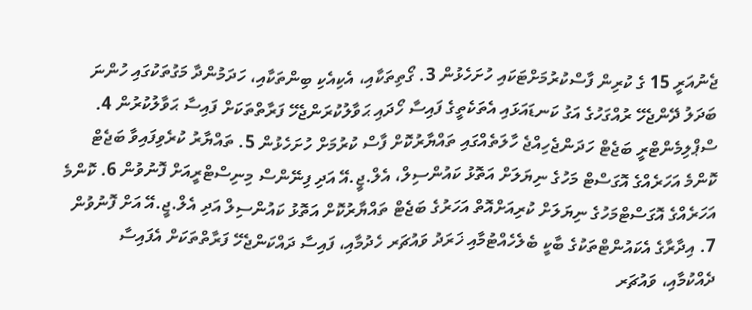ޖެނުއަރީ 15 ގެ ކުރިން ފާސްކުރުމަށްޓަކައި ހުށަހެޅުން 3. ގޯތިތަކާއި، އެކިއެކި ބިންތަކާއި، ހަދަމުންދާ މަގުތަކުގައި ހުންނަ ބަދަލު ދޭންޖެހޭ ރުއްގަހުގެ އަގު ކަނޑައަޅައި އެތަކެތީގެ ފައިސާ ހޯދައި ޙަވާލުކުރަންޖެހޭ ފަރާތްތަކަށް ފައިސާ ޙަވާލުކުރުން 4. ސްޕްލިމެންޓްރީ ބަޖެޓް ހަދަންޖެހިއްޖެ ހާލަތެއްގައި ތައްޔާރުކޮށް ފާސް ކުރުމަށް ހުށަހެޅުން 5. ތައްޔާރު ކުރެވިފައިވާ ބަޖެޓް ކޮންމެ އަހަރެއްގެ އޮގަސްޓް މަހުގެ ނިޔަލަށް އަތޮޅު ކައުންސިލް، އެލް.ޖީ.އޭ އަދި ފިނޭންސް މިނިސްޓްރީއަށް ފޮނުވުން 6. ކޮންމެ އަހަރެއްގެ އޮގަސްޓްމަހުގެ ނިޔަލަށް ކުރިއަށްއޮތް އަހަރުގެ ބަޖެޓް ތައްޔާރުކޮށް އަތޮޅު ކައުންސިލް އަދި އެލް.ޖީ.އޭ އަށް ފޮނުވުން 7. އިދާރާގެ އެކައުންޓްތަކުގެ ބާކީ ބެލެހެއްޓުމާއި ޚަރަދު ވައުޗަރ ހެދުމާއި، ފައިސާ ދައްކަންޖެހޭ ފަރާތްތަކަށް އެފައިސާ ދެއްކުމާއި، ވައުޗަރ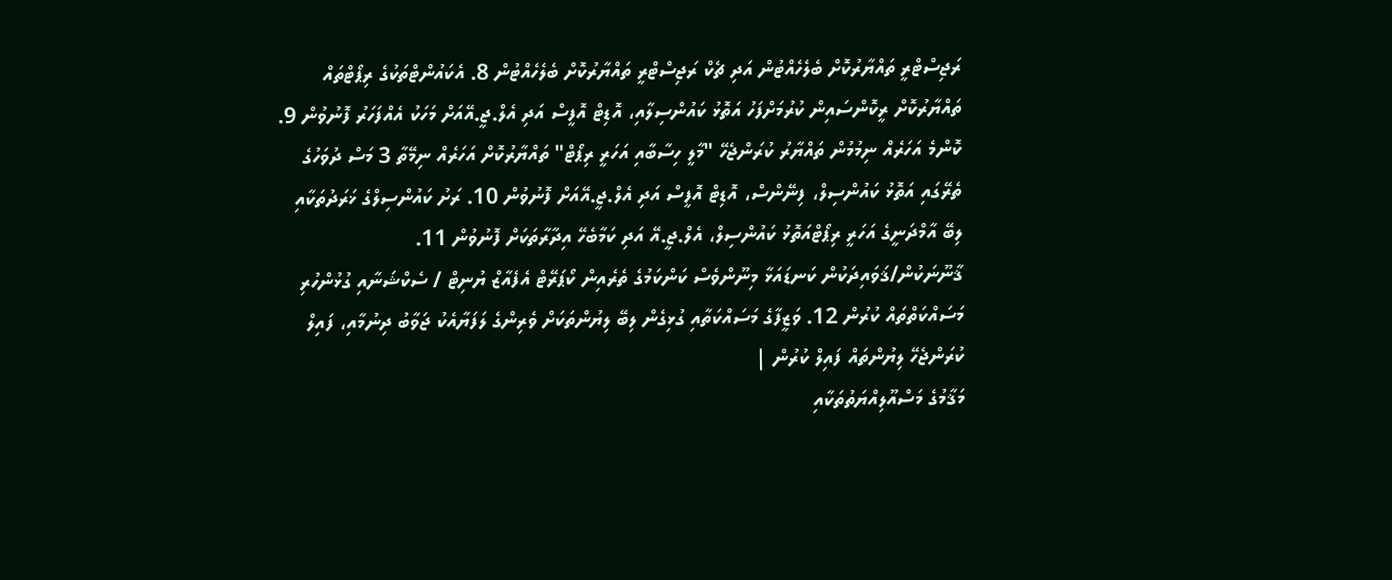ރަޖިސްޓްރީ ތައްޔާރުކޮށް ބެލެހެއްޓުން އަދި ޗެކް ރަޖިސްޓްރީ ތައްޔާރުކޮށް ބެލެހެއްޓުން 8. އެކައުންޓްތަކުގެ ރިޕޯޓްތައް ތައްޔާރުކޮށް ރީކޮންސައިން ކުރުމަށްފަހު އަތޮޅު ކައުންސިލާއި، އޮޑިޓް އޮފީސް އަދި އެލް.ޖީ.އޭއަށް މަހަކު އެއްފަހަރު ފޮނުވުން 9. ކޮންމެ އަހަރެއް ނިމުމުން ތައްޔާރު ކުރަންޖެހޭ "މާލީ ހިސާބާއި އަހަރީ ރިޕޯޓް" ތައްޔާރުކޮށް އަހަރެއް ނިމޭތާ 3 މަސް ދުވަހުގެ ތެރޭގައި އަތޮޅު ކައުންސިލް، ފިނޭންސް، އޮޑިޓް އޮފީސް އަދި އެލް.ޖީ.އޭއަށް ފޮނުވުން 10. ރަށު ކައުންސިލްގެ ޚަރަދުތަކާއި ލިބޭ އާމްދަނީގެ އަހަރީ ރިޕޯޓްއަތޮޅު ކައުންސިލް، އެލް.ޖީ.އޭ އަދި ކަމާބެހޭ އިދާރާތަކަށް ފޮނުވުން 11. ޤާނޫނަކުން/ޤަވައިދަކުން ކަނޑައަޅާ މިނޫންވެސް ކަންކަމުގެ ތެރެއިން ކޯޕަރޭޓް އެފެއާޒް ޔުނިޓް / ސެކްޝަނާއި ގުޅުންހުރި މަސައްކަތްތައް ކުރުން 12. ވަޒީފާގެ މަސައްކަތާއި ގުޅިގެން ލިބޭ ލިޔުންތަކަށް ވެރިންގެ ލަފަޔާއެކު ޖަވާބު ދިނުމާއި، ފައިލް ކުރަންޖެހޭ ލިޔުންތައް ފައިލް ކުރުން |
މަޤާމުގެ މަސްއޫލިއްޔަތުތަކާއި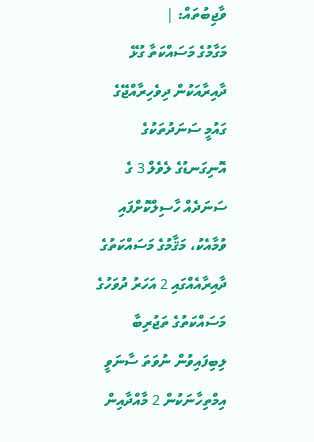ވާޖިބުތައް: |
މަގާމުގެ މަސައްކަތާ ގުޅޭ ދާއިރާއަކުން ދިވެހިރާއްޖޭގެ ގައުމީ ސަނަދުތަކުގެ އޮނިގަނޑުގެ ލެވެލް 3 ގެ ސަނަދެއް ހާސިލްކޮށްފައި ވުމާއެކު، މަޤާމުގެ މަސައްކަތުގެ ދާއިރާއެއްގައި 2 އަހަރު ދުވަހުގެ މަސައްކަތުގެ ތަޖުރިބާ ލިބިފައިވުން ނުވަތަ ސާނަވީ އިމްތިހާނަކުން 2 މާއްދާއިން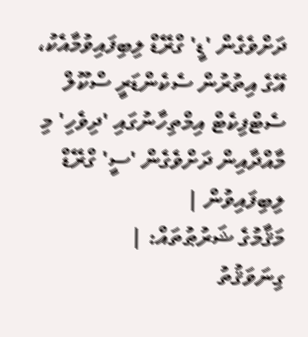ދަށްވެގެން 'ޑީ' ގްރޭޑް ލިބިފައިވުމާއެކު، އޭގެ އިތުރުން ސެކެންޑަރީ ސްކޫލް ސެޓްފިކެޓް އިމްތިހާނުގައި 'ދިވެހި' މި މާއްދާއިން ދަށްވެގެން 'ސީ' ގްރޭޑް ލިބިފައިވުން |
މަޤާމުގެ ޝަރުޠުތައް: |
ގިނަވަޤުތު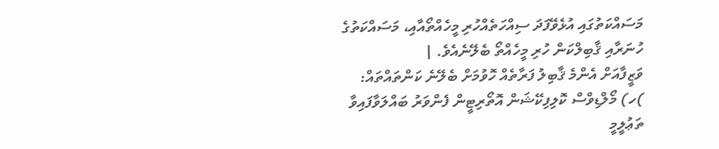މަސައްކަތުގައި އުޅެވޭފަދަ ސިއްހަތެއްހުރި މީހެއްތޯއާއި، މަސައްކަތުގެ ހުނަރާއި ޤާބިލްކަން ހުރި މީހެއްތޯ ބެލޭނެއެވެ. |
ވަޒީފާއަށް އެންމެ ޤާބިލު ފަރާތެއް ހޮވުމަށް ބެލޭނެ ކަންތައްތައް:
)ހ) މޯލްޑިވްސް ކޮލިފިކޭޝަން އޮތޯރިޓީން ފެންވަރު ބައްލަވާފައިވާ ތަޢުލީމީ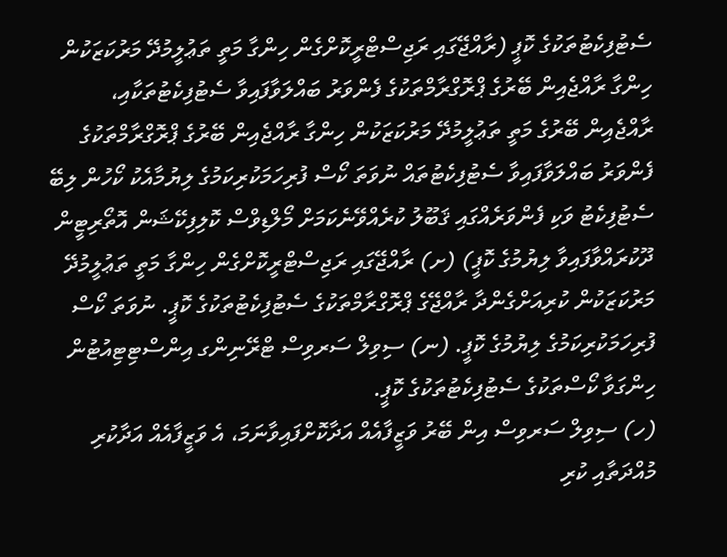ސެޓުފިކެޓުތަކުގެ ކޮޕީ (ރާއްޖޭގައި ރަޖިސްޓްރީކޮށްގެން ހިންގާ މަތީ ތަޢުލީމުދޭ މަރުކަޒަކުން ހިންގާ ރާއްޖެއިން ބޭރުގެ ޕްރޮގްރާމްތަކުގެ ފެންވަރު ބައްލަވާފައިވާ ސެޓުފިކެޓުތަކާއި، ރާއްޖެއިން ބޭރުގެ މަތީ ތަޢުލީމުދޭ މަރުކަޒަކުން ހިންގާ ރާއްޖެއިން ބޭރުގެ ޕްރޮގްރާމްތަކުގެ ފެންވަރު ބައްލަވާފައިވާ ސެޓުފިކެޓުތައް ނުވަތަ ކޯސް ފުރިހަމަކުރިކަމުގެ ލިޔުމާއެކު ކޯހުން ލިބޭ ސެޓުފިކެޓު ވަކި ފެންވަރެއްގައި ޤަބޫލު ކުރެއްވޭނެކަމަށް މޯލްޑިވްސް ކޮލިފިކޭޝަން އޮތޯރިޓީން ދޫކުރައްވާފައިވާ ލިޔުމުގެ ކޮޕީ) (ށ) ރާއްޖޭގައި ރަޖިސްޓްރީކޮށްގެން ހިންގާ މަތީ ތަޢުލީމުދޭ މަރުކަޒަކުން ކުރިއަށްގެންދާ ރާއްޖޭގެ ޕްރޮގްރާމްތަކުގެ ސެޓުފިކެޓުތަކުގެ ކޮޕީ. ނުވަތަ ކޯސް ފުރިހަމަކުރިކަމުގެ ލިޔުމުގެ ކޮޕީ. (ނ) ސިވިލް ސަރވިސް ޓްރޭނިންގ އިންސްޓިޓިއުޓުން ހިންގަވާ ކޯސްތަކުގެ ސެޓުފިކެޓުތަކުގެ ކޮޕީ.
(ހ) ސިވިލް ސަރވިސް އިން ބޭރު ވަޒީފާއެއް އަދާކޮށްފައިވާނަމަ، އެ ވަޒީފާއެއް އަދާކުރި މުއްދަތާއި ކުރި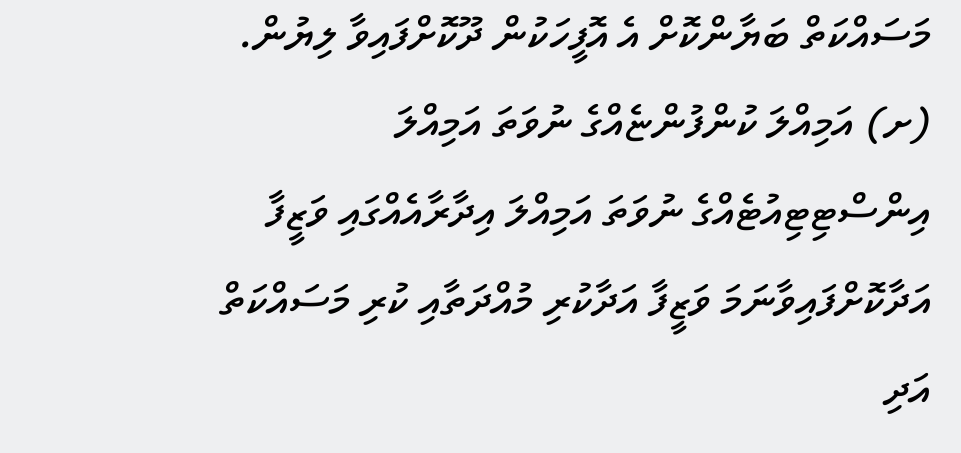މަސައްކަތް ބަޔާންކޮށް އެ އޮފީހަކުން ދޫކޮށްފައިވާ ލިޔުން. (ށ) އަމިއްލަ ކުންފުންޏެއްގެ ނުވަތަ އަމިއްލަ އިންސްޓިޓިއުޓެއްގެ ނުވަތަ އަމިއްލަ އިދާރާއެއްގައި ވަޒީފާ އަދާކޮށްފައިވާނަމަ ވަޒީފާ އަދާކުރި މުއްދަތާއި ކުރި މަސައްކަތް އަދި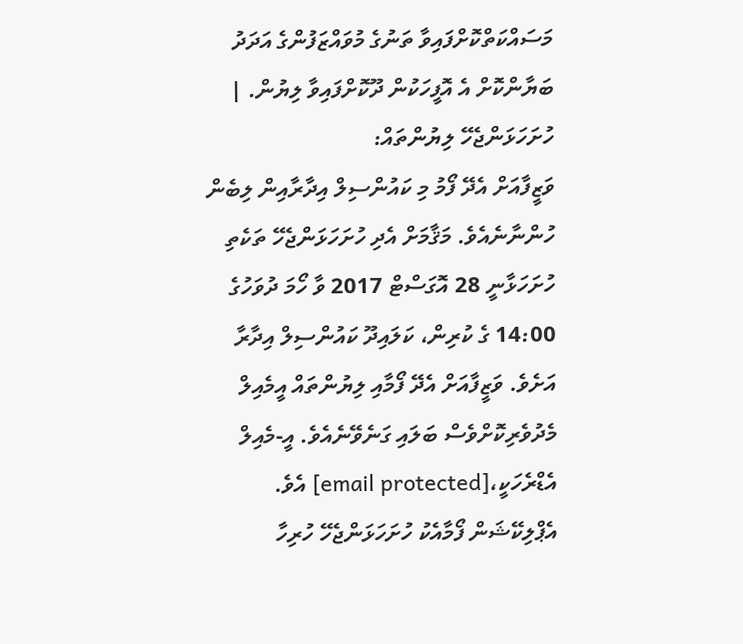މަސައްކަތްކޮށްފައިވާ ތަނުގެ މުވައްޒަފުންގެ އަދަދު ބަޔާންކޮށް އެ އޮފީހަކުން ދޫކޮށްފައިވާ ލިޔުން. |
ހުށަހަޅަންޖެހޭ ލިޔުންތައް:
ވަޒީފާއަށް އެދޭ ފޯމު މި ކައުންސިލް އިދާރާއިން ލިބެން ހުންނާނެއެވެ. މަޤާމަށް އެދި ހުށަހަޅަންޖެހޭ ތަކެތި ހުށަހަޅާނީ 28 އޮގަސްޓް 2017 ވާ ހޯމަ ދުވަހުގެ 14:00 ގެ ކުރިން، ކަލައިދޫ ކައުންސިލް އިދާރާ އަށެވެ. ވަޒީފާއަށް އެދޭ ފޯމާއި ލިޔުންތައް އީމެއިލް މެދުވެރިކޮށްވެސް ބަލައި ގަނެވޭނެއެވެ. އީ-މެއިލް އެޑްރެހަކީ،[email protected] އެވެ. އެޕްލިކޭޝަން ފޯމާއެކު ހުށަހަޅަންޖެހޭ ހުރިހާ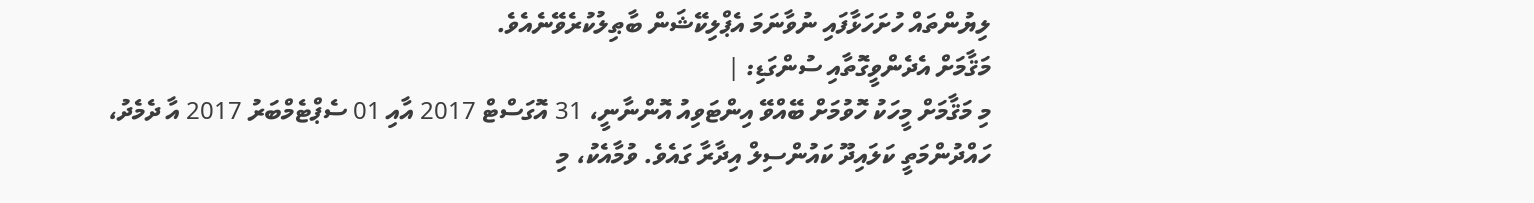ލިޔުންތައް ހުށަހަޅާފައި ނުވާނަމަ އެޕްލިކޭޝަން ބާޠިލުކުރެވޭނެއެވެ.
މަޤާމަށް އެދެންވީގޮތާއި ސުންގަޑި: |
މި މަޤާމަށް މީހަކު ހޮވުމަށް ބޭއްވޭ އިންޓަވިއު އޮންނާނީ، 31 އޮގަސްޓް 2017 އާއި 01 ސެޕްޓެމްބަރު 2017 އާ ދެމެދު، ހައްދުންމަތީ ކަލައިދޫ ކައުންސިލް އިދާރާ ގައެވެ. ވުމާއެކު، މި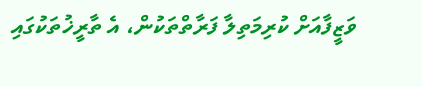ވަޒީފާއަށް ކުރިމަތިލާ ފަރާތްތަކުން، އެ ތާރީޚުތަކުގައި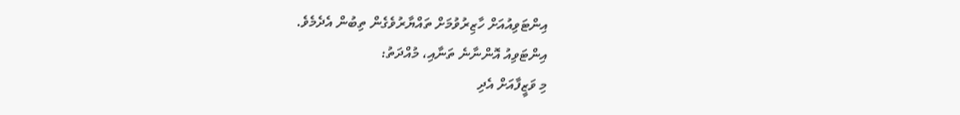އިންޓަވިއުއަށް ހާޒިރުވުމަށް ތައްޔާރުވެގެން ތިބުން އެދެމެވެ.
އިންޓަވިއު އޮންނާނެ ތަނާއި، މުއްދަތު:
މި ވަޒީފާއަށް އެދި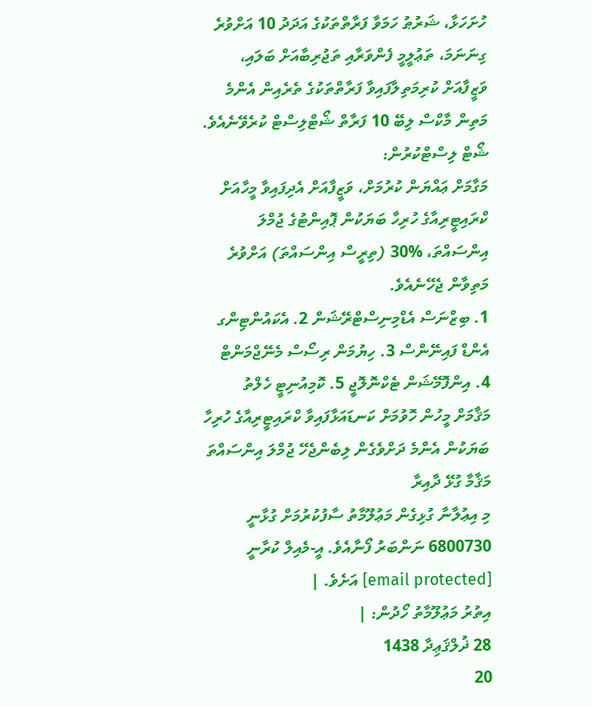ހުށަހަޅާ، ޝަރުޠު ހަމަވާ ފަރާތްތަކުގެ އަދަދު 10 އަށްވުރެ ގިނަނަމަ، ތަޢުލީމީ ފެންވަރާއި ތަޖުރިބާއަށް ބަލައި، ވަޒީފާއަށް ކުރިމަތިލާފައިވާ ފަރާތްތަކުގެ ތެރެއިން އެންމެ މަތިން މާކްސް ލިބޭ 10 ފަރާތް ޝޯޓްލިސްޓް ކުރެވޭނެއެވެ.
ޝޯޓް ލިސްޓްކުރުން:
މަގާމަށް ޢައްޔަން ކުރުމަށް، ވަޒީފާއަށް އެދިފައިވާ މީހާއަށް ކްރައިޓީރިއާގެ ހުރިހާ ބަޔަކުން ޕޮއިންޓުގެ ޖުމްލަ އިންސައްތަ، %30 (ތިރީސް އިންސައްތަ) އަށްވުރެ މަތިވާން ޖެހޭނެއެވެ.
1. ބިޒްނަސް އެޑްމިނިސްޓްރޭޝަން 2. އެކައުންޓިންގ އެންޑް ފައިނޭންސް 3. ހިޔުމަން ރިސޯސް މެނޭޖްމަންޓް 4. އިންފޮމޭޝަން ޓެކްނޮލޮޖީ 5. ކޮމިއުނިޓީ ހެލްތު
މަޤާމަށް މީހުން ހޮވުމަށް ކަނޑައަޅާފައިވާ ކްރައިޓީރިއާގެ ހުރިހާ ބަޔަކުން އެންމެ ދަށްވެގެން ލިބެންޖެހޭ ޖުމްލަ އިންސައްތަ
މަޤާމާ ގުޅޭ ދާއިރާ
މި އިޢުލާނާ ގުޅިގެން މަޢުލޫމާތު ސާފުކުރުމަށް ގުޅާނީ 6800730 ނަންބަރު ފޯނާއެވެ. އީ-މެއިލް ކުރާނީ [email protected] އަށެވެ. |
އިތުރު މަޢުލޫމާތު ހޯދުން: |
28 ޛުލްޤަޢިދާ 1438
20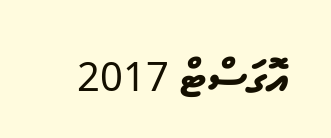އޮގަސްޓް 2017